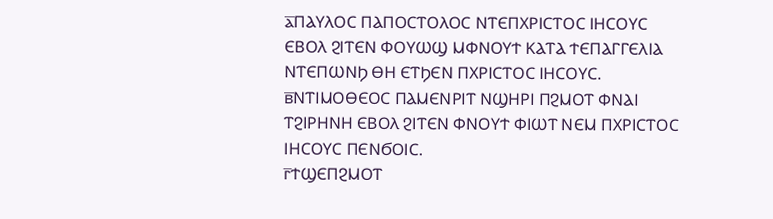ⲁ̅ⲠⲀⲨⲖⲞⲤ ⲠⲀⲠⲞⲤⲦⲞⲖⲞⲤ ⲚⲦⲈⲠⲬⲢⲒⲤⲦⲞⲤ ⲒⲎⲤⲞⲨⲤ ⲈⲂⲞⲖ ϨⲒⲦⲈⲚ ⲪⲞⲨⲰϢ ⲘⲪⲚⲞⲨϮ ⲔⲀⲦⲀ ϮⲈⲠⲀⲄⲄⲈⲖⲒⲀ ⲚⲦⲈⲠⲰⲚϦ ⲐⲎ ⲈⲦϦⲈⲚ ⲠⲬⲢⲒⲤⲦⲞⲤ ⲒⲎⲤⲞⲨⲤ.
ⲃ̅ⲚⲦⲒⲘⲞⲐⲈⲞⲤ ⲠⲀⲘⲈⲚⲢⲒⲦ ⲚϢⲎⲢⲒ ⲠϨⲘⲞⲦ ⲪⲚⲀⲒ ⲦϨⲒⲢⲎⲚⲎ ⲈⲂⲞⲖ ϨⲒⲦⲈⲚ ⲪⲚⲞⲨϮ ⲪⲒⲰⲦ ⲚⲈⲘ ⲠⲬⲢⲒⲤⲦⲞⲤ ⲒⲎⲤⲞⲨⲤ ⲠⲈⲚϬⲞⲒⲤ.
ⲅ̅ϮϢⲈⲠϨⲘⲞⲦ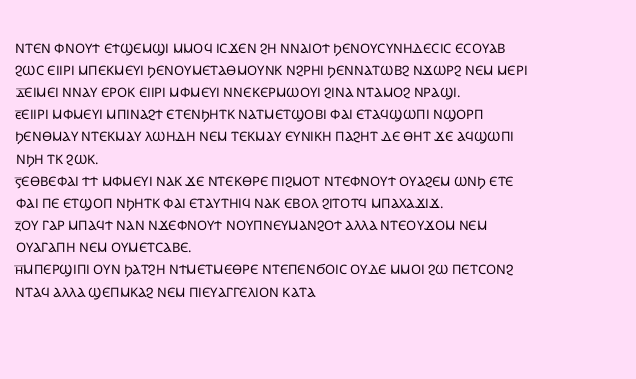ⲚⲦⲈⲚ ⲪⲚⲞⲨϮ ⲈϮϢⲈⲘϢⲒ ⲘⲘⲞϤ ⲒⲤϪⲈⲚ ϨⲎ ⲚⲚⲀⲒⲞϮ ϦⲈⲚⲞⲨⲤⲨⲚⲎⲆⲈⲤⲒⲤ ⲈⲤⲞⲨⲀⲂ ϨⲰⲤ ⲈⲒⲒⲢⲒ ⲘⲠⲈⲔⲘⲈⲨⲒ ϦⲈⲚⲞⲨⲘⲈⲦⲀⲐⲘⲞⲨⲚⲔ ⲚϨⲢⲎⲒ ϦⲈⲚⲚⲀⲦⲰⲂϨ ⲚϪⲰⲢϨ ⲚⲈⲘ ⲘⲈⲢⲒ
ⲇ̅ⲈⲒⲘⲈⲒ ⲚⲚⲀⲨ ⲈⲢⲞⲔ ⲈⲒⲒⲢⲒ ⲘⲪⲘⲈⲨⲒ ⲚⲚⲈⲔⲈⲢⲘⲰⲞⲨⲒ ϨⲒⲚⲀ ⲚⲦⲀⲘⲞϨ ⲚⲢⲀϢⲒ.
ⲉ̅ⲈⲒⲒⲢⲒ ⲘⲪⲘⲈⲨⲒ ⲘⲠⲒⲚⲀϨϮ ⲈⲦⲈⲚϦⲎⲦⲔ ⲚⲀⲦⲘⲈⲦϢⲞⲂⲒ ⲪⲀⲒ ⲈⲦⲀϤϢⲰⲠⲒ ⲚϢⲞⲢⲠ ϦⲈⲚⲐⲘⲀⲨ ⲚⲦⲈⲔⲘⲀⲨ ⲖⲰⲎⲆⲎ ⲚⲈⲘ ⲦⲈⲔⲘⲀⲨ ⲈⲨⲚⲒⲔⲎ ⲠⲀϨⲎⲦ ⲆⲈ ⲐⲎⲦ ϪⲈ ⲀϤϢⲰⲠⲒ ⲚϦⲎ ⲦⲔ ϨⲰⲔ.
ⲋ̅ⲈⲐⲂⲈⲪⲀⲒ ϮϮ ⲘⲪⲘⲈⲨⲒ ⲚⲀⲔ ϪⲈ ⲚⲦⲈⲔⲐⲢⲈ ⲠⲒϨⲘⲞⲦ ⲚⲦⲈⲪⲚⲞⲨϮ ⲞⲨⲀϨⲈⲘ ⲰⲚϦ ⲈⲦⲈ ⲪⲀⲒ ⲠⲈ ⲈⲦϢⲞⲠ ⲚϦⲎⲦⲔ ⲪⲀⲒ ⲈⲦⲀⲨⲦⲎⲒϤ ⲚⲀⲔ ⲈⲂⲞⲖ ϨⲒⲦⲞⲦϤ ⲘⲠⲀⲬⲀϪⲒϪ.
ⲍ̅ⲞⲨ ⲄⲀⲢ ⲘⲠⲀϤϮ ⲚⲀⲚ ⲚϪⲈⲪⲚⲞⲨϮ ⲚⲞⲨⲠⲚⲈⲨⲘⲀⲚϨⲞϮ ⲀⲖⲖⲀ ⲚⲦⲈⲞⲨϪⲞⲘ ⲚⲈⲘ ⲞⲨⲀⲄⲀⲠⲎ ⲚⲈⲘ ⲞⲨⲘⲈⲦⲤⲀⲂⲈ.
ⲏ̅ⲘⲠⲈⲢϢⲒⲠⲒ ⲞⲨⲚ ϦⲀⲦϨⲎ ⲚϮⲘⲈⲦⲘⲈⲐⲢⲈ ⲚⲦⲈⲠⲈⲚϬⲞⲒⲤ ⲞⲨⲆⲈ ⲘⲘⲞⲒ ϨⲰ ⲠⲈⲦⲤⲞⲚϨ ⲚⲦⲀϤ ⲀⲖⲖⲀ ϢⲈⲠⲘⲔⲀϨ ⲚⲈⲘ ⲠⲒⲈⲨⲀⲄⲄⲈⲖⲒⲞⲚ ⲔⲀⲦⲀ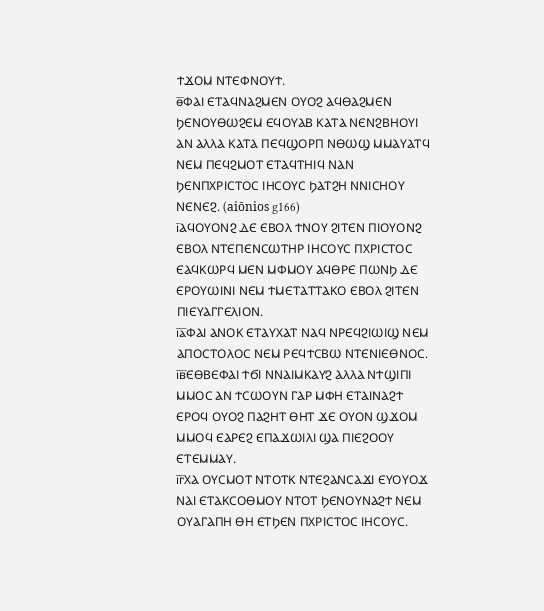ϮϪⲞⲘ ⲚⲦⲈⲪⲚⲞⲨϮ.
ⲑ̅ⲪⲀⲒ ⲈⲦⲀϤⲚⲀϨⲘⲈⲚ ⲞⲨⲞϨ ⲀϤⲐⲀϨⲘⲈⲚ ϦⲈⲚⲞⲨⲐⲰϨⲈⲘ ⲈϤⲞⲨⲀⲂ ⲔⲀⲦⲀ ⲚⲈⲚϨⲂⲎⲞⲨⲒ ⲀⲚ ⲀⲖⲖⲀ ⲔⲀⲦⲀ ⲠⲈϤϢⲞⲢⲠ ⲚⲐⲰϢ ⲘⲘⲀⲨⲀⲦϤ ⲚⲈⲘ ⲠⲈϤϨⲘⲞⲦ ⲈⲦⲀϤⲦⲎⲒϤ ⲚⲀⲚ ϦⲈⲚⲠⲬⲢⲒⲤⲦⲞⲤ ⲒⲎⲤⲞⲨⲤ ϦⲀⲦϨⲎ ⲚⲚⲒⲤⲎⲞⲨ ⲚⲈⲚⲈϨ. (aiōnios g166)
ⲓ̅ⲀϤⲞⲨⲞⲚϨ ⲆⲈ ⲈⲂⲞⲖ ϮⲚⲞⲨ ϨⲒⲦⲈⲚ ⲠⲒⲞⲨⲞⲚϨ ⲈⲂⲞⲖ ⲚⲦⲈⲠⲈⲚⲤⲰⲦⲎⲢ ⲒⲎⲤⲞⲨⲤ ⲠⲬⲢⲒⲤⲦⲞⲤ ⲈⲀϤⲔⲰⲢϤ ⲘⲈⲚ ⲘⲪⲘⲞⲨ ⲀϤⲐⲢⲈ ⲠⲰⲚϦ ⲆⲈ ⲈⲢⲞⲨⲰⲒⲚⲒ ⲚⲈⲘ ϮⲘⲈⲦⲀⲦⲦⲀⲔⲞ ⲈⲂⲞⲖ ϨⲒⲦⲈⲚ ⲠⲒⲈⲨⲀⲄⲄⲈⲖⲒⲞⲚ.
ⲓ̅ⲁ̅ⲪⲀⲒ ⲀⲚⲞⲔ ⲈⲦⲀⲨⲬⲀⲦ ⲚⲀϤ ⲚⲢⲈϤϨⲒⲰⲒϢ ⲚⲈⲘ ⲀⲠⲞⲤⲦⲞⲖⲞⲤ ⲚⲈⲘ ⲢⲈϤϮⲤⲂⲰ ⲚⲦⲈⲚⲒⲈⲐⲚⲞⲤ.
ⲓ̅ⲃ̅ⲈⲐⲂⲈⲪⲀⲒ ϮϬⲒ ⲚⲚⲀⲒⲘⲔⲀⲨϨ ⲀⲖⲖⲀ ⲚϮϢⲒⲠⲒ ⲘⲘⲞⲤ ⲀⲚ ϮⲤⲰⲞⲨⲚ ⲄⲀⲢ ⲘⲪⲎ ⲈⲦⲀⲒⲚⲀϨϮ ⲈⲢⲞϤ ⲞⲨⲞϨ ⲠⲀϨⲎⲦ ⲐⲎⲦ ϪⲈ ⲞⲨⲞⲚ ϢϪⲞⲘ ⲘⲘⲞϤ ⲈⲀⲢⲈϨ ⲈⲠⲀϪⲰⲒⲖⲒ ϢⲀ ⲠⲒⲈϨⲞⲞⲨ ⲈⲦⲈⲘⲘⲀⲨ.
ⲓ̅ⲅ̅ⲬⲀ ⲞⲨⲤⲘⲞⲦ ⲚⲦⲞⲦⲔ ⲚⲦⲈϨⲀⲚⲤⲀϪⲒ ⲈⲨⲞⲨⲞϪ ⲚⲀⲒ ⲈⲦⲀⲔⲤⲞⲐⲘⲞⲨ ⲚⲦⲞⲦ ϦⲈⲚⲞⲨⲚⲀϨϮ ⲚⲈⲘ ⲞⲨⲀⲄⲀⲠⲎ ⲐⲎ ⲈⲦϦⲈⲚ ⲠⲬⲢⲒⲤⲦⲞⲤ ⲒⲎⲤⲞⲨⲤ.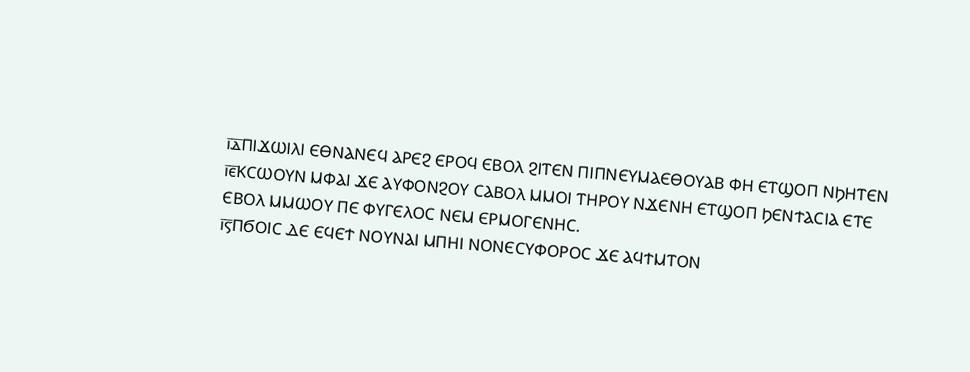ⲓ̅ⲇ̅ⲠⲒϪⲰⲒⲖⲒ ⲈⲐⲚⲀⲚⲈϤ ⲀⲢⲈϨ ⲈⲢⲞϤ ⲈⲂⲞⲖ ϨⲒⲦⲈⲚ ⲠⲒⲠⲚⲈⲨⲘⲀⲈⲐⲞⲨⲀⲂ ⲪⲎ ⲈⲦϢⲞⲠ ⲚϦⲎⲦⲈⲚ
ⲓ̅ⲉ̅ⲔⲤⲰⲞⲨⲚ ⲘⲪⲀⲒ ϪⲈ ⲀⲨⲪⲞⲚϨⲞⲨ ⲤⲀⲂⲞⲖ ⲘⲘⲞⲒ ⲦⲎⲢⲞⲨ ⲚϪⲈⲚⲎ ⲈⲦϢⲞⲠ ϦⲈⲚϮⲀⲤⲒⲀ ⲈⲦⲈ ⲈⲂⲞⲖ ⲘⲘⲰⲞⲨ ⲠⲈ ⲪⲨⲄⲈⲖⲞⲤ ⲚⲈⲘ ⲈⲢⲘⲞⲄⲈⲚⲎⲤ.
ⲓ̅ⲋ̅ⲠϬⲞⲒⲤ ⲆⲈ ⲈϤⲈϮ ⲚⲞⲨⲚⲀⲒ ⲘⲠⲎⲒ ⲚⲞⲚⲈⲤⲨⲪⲞⲢⲞⲤ ϪⲈ ⲀϤϮⲘⲦⲞⲚ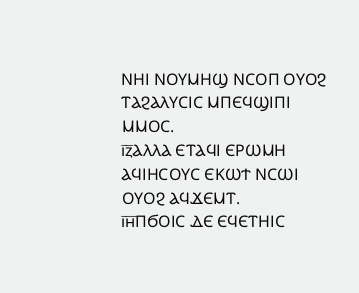ⲚⲎⲒ ⲚⲞⲨⲘⲎϢ ⲚⲤⲞⲠ ⲞⲨⲞϨ ⲦⲀϨⲀⲖⲨⲤⲒⲤ ⲘⲠⲈϤϢⲒⲠⲒ ⲘⲘⲞⲤ.
ⲓ̅ⲍ̅ⲀⲖⲖⲀ ⲈⲦⲀϤⲒ ⲈⲢⲰⲘⲎ ⲀϤⲒⲎⲤⲞⲨⲤ ⲈⲔⲰϮ ⲚⲤⲰⲒ ⲞⲨⲞϨ ⲀϤϪⲈⲘⲦ.
ⲓ̅ⲏ̅ⲠϬⲞⲒⲤ ⲆⲈ ⲈϤⲈⲦⲎⲒⲤ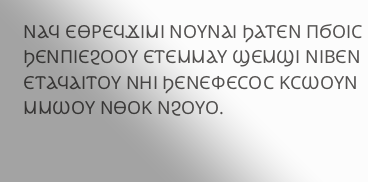ⲚⲀϤ ⲈⲐⲢⲈϤϪⲒⲘⲒ ⲚⲞⲨⲚⲀⲒ ϦⲀⲦⲈⲚ ⲠϬⲞⲒⲤ ϦⲈⲚⲠⲒⲈϨⲞⲞⲨ ⲈⲦⲈⲘⲘⲀⲨ ϢⲈⲘϢⲒ ⲚⲒⲂⲈⲚ ⲈⲦⲀϤⲀⲒⲦⲞⲨ ⲚⲎⲒ ϦⲈⲚⲈⲪⲈⲤⲞⲤ ⲔⲤⲰⲞⲨⲚ ⲘⲘⲰⲞⲨ ⲚⲐⲞⲔ ⲚϨⲞⲨⲞ.